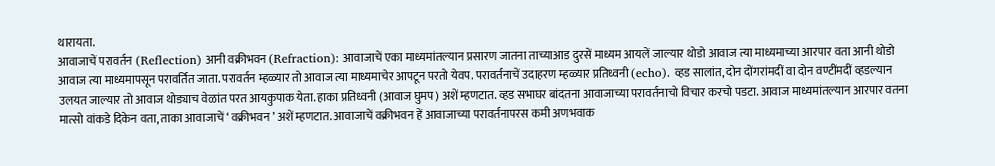थारायता.
आवाजाचें परावर्तन (Reflection) आनी वक्रीभवन (Refraction): आवाजाचें एका माध्यमांतल्यान प्रसारण जातना ताच्याआड दुरसें माध्यम आयलें जाल्यार थोडो आवाज त्या माध्यमाच्या आरपार वता आनी थोडो आवाज त्या माध्यमापसून परावर्तित जाता. परावर्तन म्हळ्यार तो आवाज त्या माध्यमाचेर आपटून परतो येवप. परावर्तनाचें उदाहरण म्हळ्यार प्रतिध्वनी (echo). व्हड सालांत, दोन दोंगरांमदीं वा दोन वण्टींमदीं व्हडल्यान उलयत जाल्यार तो आवाज थोड्याच वेळांत परत आयकुपाक येता. हाका प्रतिध्वनी (आवाज घुमप) अशें म्हणटात. व्हड सभाघर बांदतना आवाजाच्या परावर्तनाचो विचार करचो पडटा. आवाज माध्यमांतल्यान आरपार वतना मात्सो वांकडे दिकेन वता, ताका आवाजाचें ‘ वक्रीभवन ’ अशें म्हणटात. आवाजाचें वक्रीभवन हें आवाजाच्या परावर्तनापरस कमी अणभवाक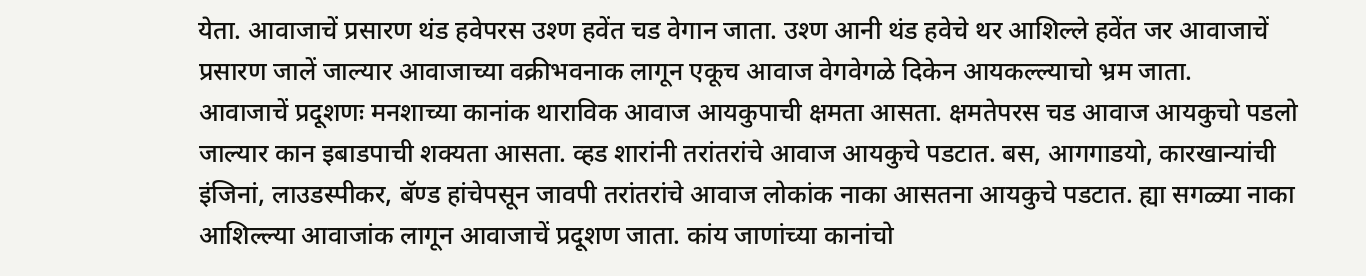येता. आवाजाचें प्रसारण थंड हवेपरस उश्ण हवेंत चड वेगान जाता. उश्ण आनी थंड हवेचे थर आशिल्ले हवेंत जर आवाजाचें प्रसारण जालें जाल्यार आवाजाच्या वक्रीभवनाक लागून एकूच आवाज वेगवेगळे दिकेन आयकल्ल्याचो भ्रम जाता.
आवाजाचें प्रदूशणः मनशाच्या कानांक थाराविक आवाज आयकुपाची क्षमता आसता. क्षमतेपरस चड आवाज आयकुचो पडलो जाल्यार कान इबाडपाची शक्यता आसता. व्हड शारांनी तरांतरांचे आवाज आयकुचे पडटात. बस, आगगाडयो, कारखान्यांची इंजिनां, लाउडस्पीकर, बॅण्ड हांचेपसून जावपी तरांतरांचे आवाज लोकांक नाका आसतना आयकुचे पडटात. ह्या सगळ्या नाका आशिल्ल्या आवाजांक लागून आवाजाचें प्रदूशण जाता. कांय जाणांच्या कानांचो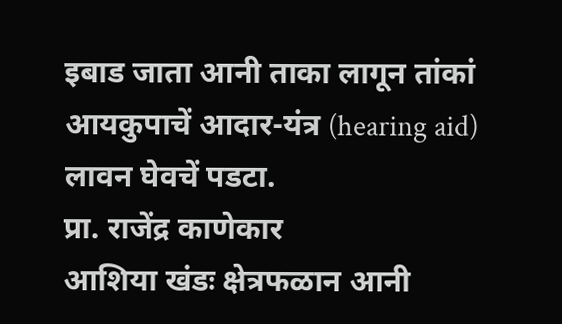इबाड जाता आनी ताका लागून तांकां आयकुपाचें आदार-यंत्र (hearing aid) लावन घेवचें पडटा.
प्रा. राजेंद्र काणेकार
आशिया खंडः क्षेत्रफळान आनी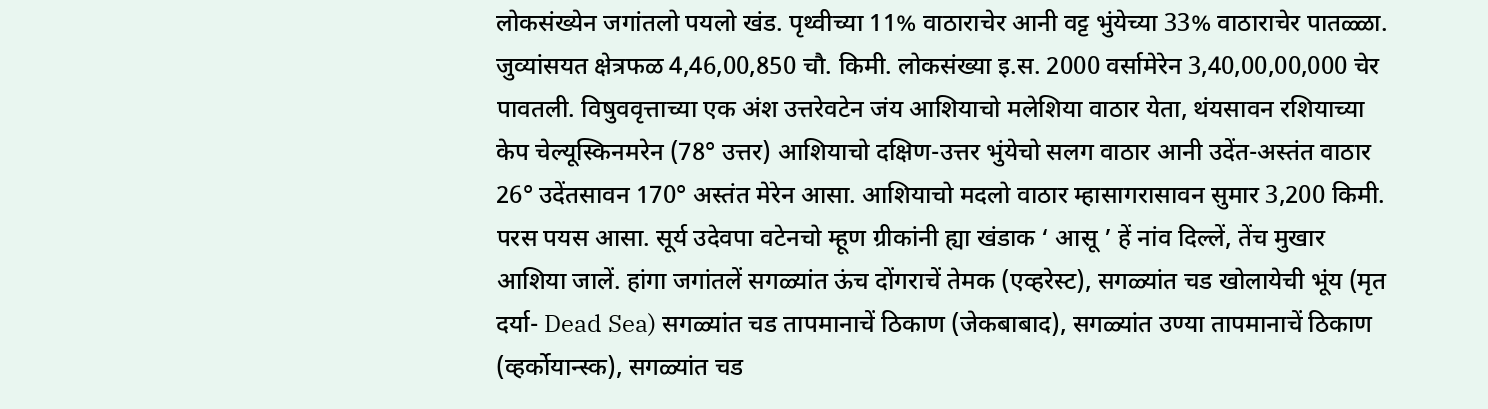लोकसंख्येन जगांतलो पयलो खंड. पृथ्वीच्या 11% वाठाराचेर आनी वट्ट भुंयेच्या 33% वाठाराचेर पातळ्ळा. जुव्यांसयत क्षेत्रफळ 4,46,00,850 चौ. किमी. लोकसंख्या इ.स. 2000 वर्सामेरेन 3,40,00,00,000 चेर पावतली. विषुववृत्ताच्या एक अंश उत्तरेवटेन जंय आशियाचो मलेशिया वाठार येता, थंयसावन रशियाच्या केप चेल्यूस्किनमरेन (78° उत्तर) आशियाचो दक्षिण-उत्तर भुंयेचो सलग वाठार आनी उदेंत-अस्तंत वाठार 26° उदेंतसावन 170° अस्तंत मेरेन आसा. आशियाचो मदलो वाठार म्हासागरासावन सुमार 3,200 किमी. परस पयस आसा. सूर्य उदेवपा वटेनचो म्हूण ग्रीकांनी ह्या खंडाक ‘ आसू ’ हें नांव दिल्लें, तेंच मुखार आशिया जालें. हांगा जगांतलें सगळ्यांत ऊंच दोंगराचें तेमक (एव्हरेस्ट), सगळ्यांत चड खोलायेची भूंय (मृत दर्या- Dead Sea) सगळ्यांत चड तापमानाचें ठिकाण (जेकबाबाद), सगळ्यांत उण्या तापमानाचें ठिकाण (व्हर्कोयान्स्क), सगळ्यांत चड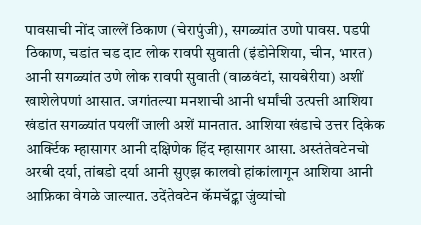पावसाची नोंद जाल्लें ठिकाण (चेरापुंजी), सगळ्यांत उणो पावस. पडपी ठिकाण, चडांत चड दाट लोक रावपी सुवाती (इंडोनेशिया, चीन, भारत) आनी सगळ्यांत उणे लोक रावपी सुवाती (वाळवंटां, सायबेरीया) अशीं खाशेलेपणां आसात. जगांतल्या मनशाची आनी धर्मांची उत्पत्ती आशिया खंडांत सगळ्यांत पयलीं जाली अशें मानतात. आशिया खंडाचे उत्तर दिकेक आर्क्टिक म्हासागर आनी दक्षिणेक हिंद म्हासागर आसा. अस्तंतेवटेनचो अरबी दर्या, तांबडो दर्या आनी सुएझ कालवो हांकांलागून आशिया आनी आफ्रिका वेगळे जाल्यात. उदेंतेवटेन कॅमचॅट्का जुंव्यांचो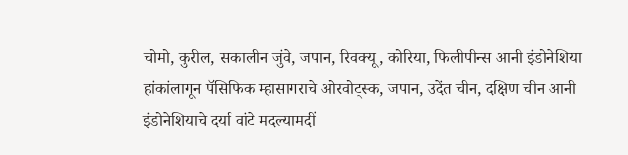चोमो, कुरील, सकालीन जुंवे, जपान, रिवक्यू, कोरिया, फिलीपीन्स आनी इंडोनेशिया हांकांलागून पॅसिफिक म्हासागराचे ओरवोट्स्क, जपान, उदेंत चीन, दक्षिण चीन आनी इंडोनेशियाचे दर्या वांटे मदल्यामदीं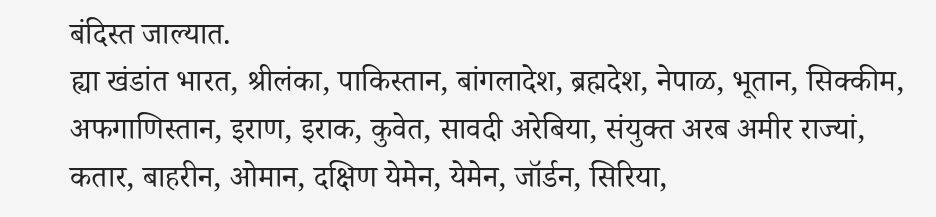बंदिस्त जाल्यात.
ह्या खंडांत भारत, श्रीलंका, पाकिस्तान, बांगलादेश, ब्रह्मदेश, नेपाळ, भूतान, सिक्कीम, अफगाणिस्तान, इराण, इराक, कुवेत, सावदी अरेबिया, संयुक्त अरब अमीर राज्यां, कतार, बाहरीन, ओमान, दक्षिण येमेन, येमेन, जॉर्डन, सिरिया,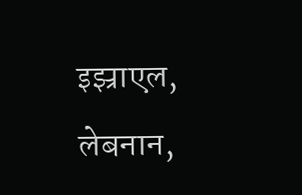इझ्राएल, लेबनान,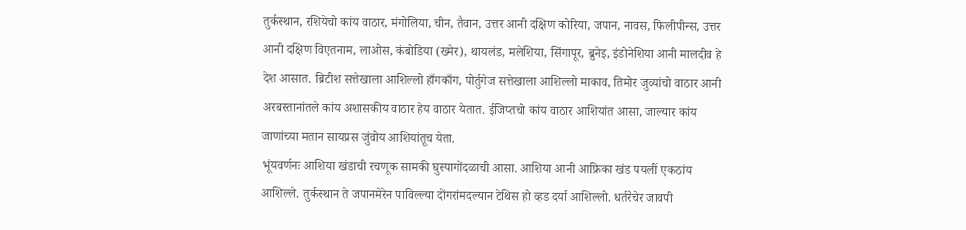तुर्कस्थान, रशियेचो कांय वाठार, मंगोलिया, चीन, तैवान, उत्तर आनी दक्षिण कोरिया, जपान, नावस, फिलीपीन्स, उत्तर आनी दक्षिण विएतनाम, लाओस, कंबोडिया (ख्मेर), थायलंड, मलेशिया, सिंगापूर, ब्रुनेइ, इंडोनेशिया आनी मालदीव हे देश आसात. ब्रिटीश सत्तेखाला आशिल्लो हाँगकाँग, पोर्तुगेज सत्तेखाला आशिल्लो माकाव, तिमोर जुव्यांचो वाठार आनी अरबस्तानांतले कांय अशासकीय वाठार हेय वाठार येतात. ईजिप्तचो कांय वाठार आशियांत आसा, जाल्यार कांय जाणांच्या मतान सायप्रस जुंवोय आशियांतूच येता.
भूंयवर्णनः आशिया खंडाची रचणूक सामकी घुस्पागोंदळाची आसा. आशिया आनी आफ्रिका खंड पयलीं एकठांय आशिल्ले. तुर्कस्थान ते जपानमेरेन पाविल्ल्या दोंगरांमदल्यान टेथिस हो व्हड दर्या आशिल्लो. धर्तरेचेर जावपी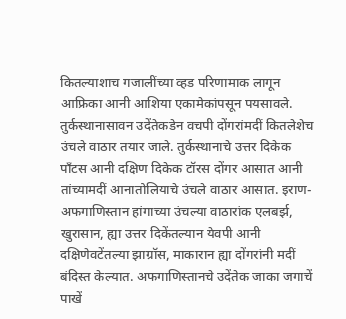कितल्याशाच गजालींच्या व्हड परिणामाक लागून आफ्रिका आनी आशिया एकामेकांपसून पयसावले. तुर्कस्थानासावन उदेंतेकडेन वचपी दोंगरांमदीं कितलेशेच उंचले वाठार तयार जाले. तुर्कस्थानाचे उत्तर दिकेक पाँटस आनी दक्षिण दिकेक टॉरस दोंगर आसात आनी तांच्यामदीं आनातोलियाचे उंचले वाठार आसात. इराण-अफगाणिस्तान हांगाच्या उंचल्या वाठारांक एलबर्झ, खुरासान, ह्या उत्तर दिकेंतल्यान येवपी आनी दक्षिणेवटेंतल्या झाग्रॉस, माकारान ह्या दोंगरांनी मदीं बंदिस्त केल्यात. अफगाणिस्तानचे उदेंतेक जाका जगाचें पाखें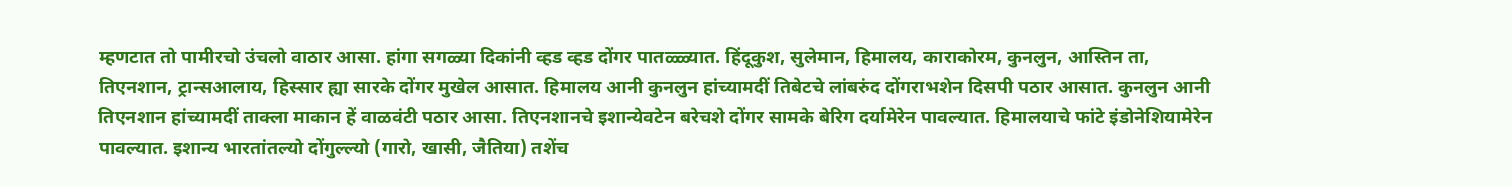म्हणटात तो पामीरचो उंचलो वाठार आसा. हांगा सगळ्या दिकांनी व्हड व्हड दोंगर पातळ्ळ्यात. हिंदूकुश, सुलेमान, हिमालय, काराकोरम, कुनलुन, आस्तिन ता, तिएनशान, ट्रान्सआलाय, हिस्सार ह्या सारके दोंगर मुखेल आसात. हिमालय आनी कुनलुन हांच्यामदीं तिबेटचे लांबरुंद दोंगराभशेन दिसपी पठार आसात. कुनलुन आनी तिएनशान हांच्यामदीं ताक्ला माकान हें वाळवंटी पठार आसा. तिएनशानचे इशान्येवटेन बरेचशे दोंगर सामके बेरिग दर्यामेरेन पावल्यात. हिमालयाचे फांटे इंडोनेशियामेरेन पावल्यात. इशान्य भारतांतल्यो दोंगुल्ल्यो (गारो, खासी, जैतिया) तशेंच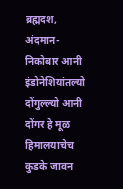ब्रह्मदश, अंदमान-निकोबार आनी इंडोनेशियांतल्यो दोंगुल्ल्यो आनी दोंगर हे मूळ हिमालयाचेच कुडके जावन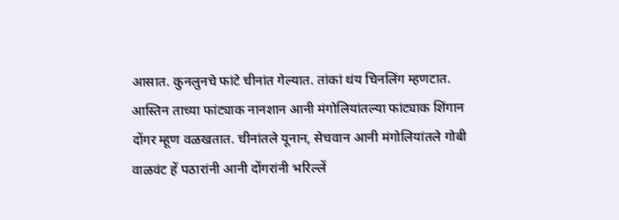आसात. कुनलुनचे फांटे चीनांत गेल्यात. तांकां थंय चिनलिंग म्हणटात. आस्तिन ताच्या फांट्याक नानशान आनी मंगोलियांतल्या फांट्याक शिंगान दोंगर म्हूण वळखतात. चीनांतले यूनान, सेचवान आनी मंगोलियांतले गोबी वाळवंट हें पठारांनी आनी दोंगरांनी भरिल्लें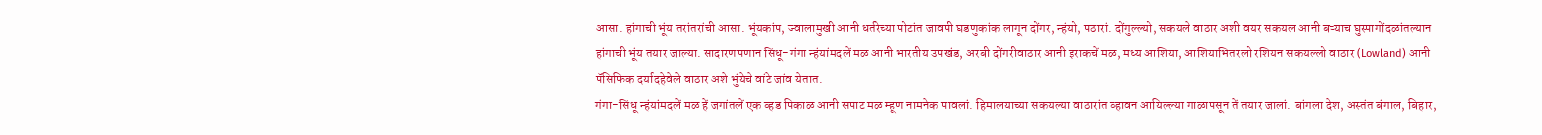आसा. हांगाची भूंय तरांतरांची आसा. भूंयकांप, ज्वालामुखी आनी धर्तरेच्या पोटांत जावपी घडणुकांक लागून दोंगर, न्हंयो, पठारां. दोंगुल्ल्यो, सकयले वाठार अशी वयर सकयल आनी बऱ्याच घुस्पागोंदळांतल्यान हांगाची भूंय तयार जाल्या. सादारणपणान सिंधू-गंगा न्हंयांमदलें मळ आनी भारतीय उपखंड, अरबी दोंगरीवाठार आनी इराकचें मळ, मध्य आशिया, आशियाभितरलो रशियन सकयल्लो वाठार (Lowland) आनी पॅसिफिक दर्यादहेवेले वाठार अशे भुंयेचे वांटे जांव येतात.
गंगा-सिंधू न्हंयांमदलें मळ हें जगांतलें एक व्हड पिकाळ आनी सपाट मळ म्हूण नामनेक पावलां. हिमालयाच्या सकयल्या वाठारांत व्हावन आयिल्ल्या गाळापसून तें तयार जालां. बांगला देश, अस्तंत बंगाल, बिहार,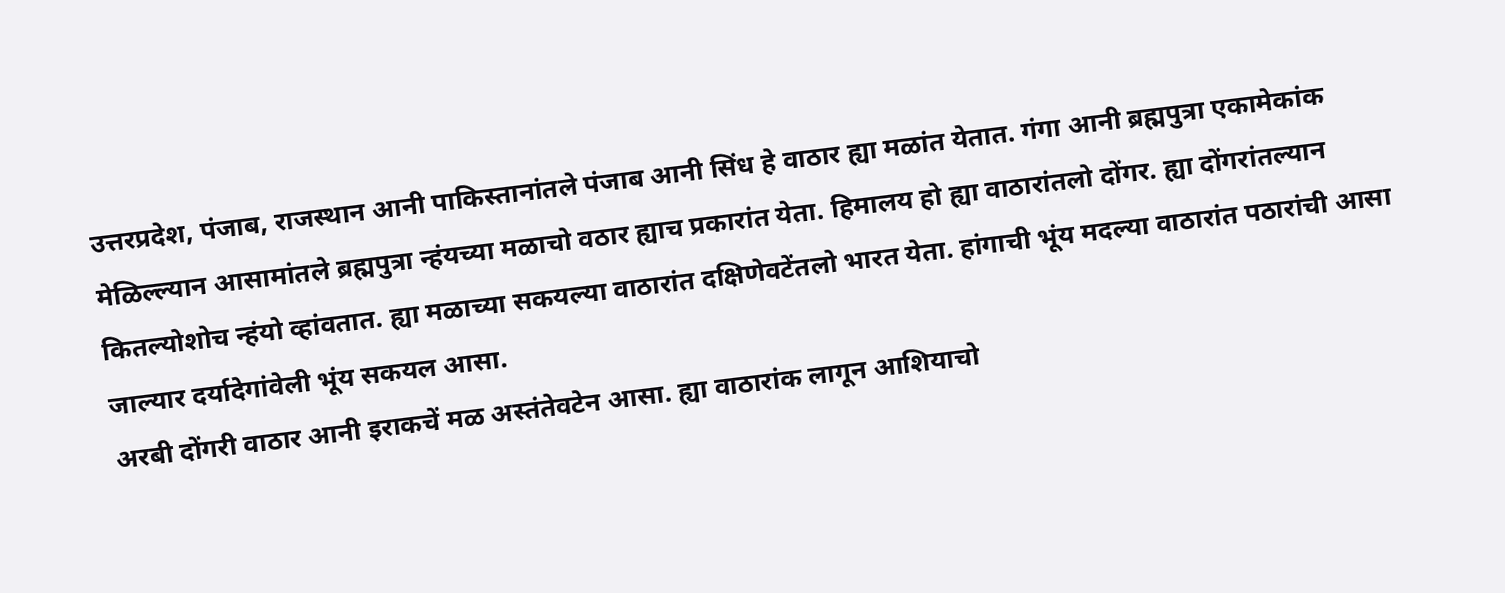उत्तरप्रदेश, पंजाब, राजस्थान आनी पाकिस्तानांतले पंजाब आनी सिंध हे वाठार ह्या मळांत येतात. गंगा आनी ब्रह्मपुत्रा एकामेकांक मेळिल्ल्यान आसामांतले ब्रह्मपुत्रा न्हंयच्या मळाचो वठार ह्याच प्रकारांत येता. हिमालय हो ह्या वाठारांतलो दोंगर. ह्या दोंगरांतल्यान कितल्योशोच न्हंयो व्हांवतात. ह्या मळाच्या सकयल्या वाठारांत दक्षिणेवटेंतलो भारत येता. हांगाची भूंय मदल्या वाठारांत पठारांची आसा जाल्यार दर्यादेगांवेली भूंय सकयल आसा.
अरबी दोंगरी वाठार आनी इराकचें मळ अस्तंतेवटेन आसा. ह्या वाठारांक लागून आशियाचो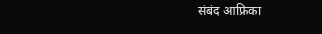संबंद आफ्रिका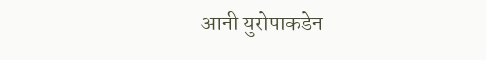आनी युरोपाकडेन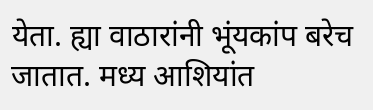येता. ह्या वाठारांनी भूंयकांप बरेच जातात. मध्य आशियांत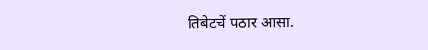तिबेटचें पठार आसा.